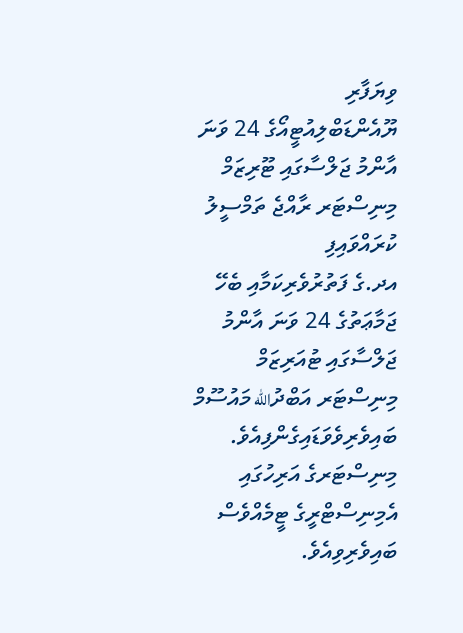ވިޔަފާރި
ޔޫއެންޑަބްލިއުޓީއޯގެ 24 ވަނަ އާންމު ޖަލްސާގައި ޓޫރިޒަމް މިނިސްޓަރ ރާއްޖެ ތަމްސީލު ކުރައްވައިފި
އދ.ގެ ފަތުރުވެރިކަމާއި ބެހޭ ޖަމާޢަތުގެ 24 ވަނަ އާންމު ޖަލްސާގައި ޓުއަރިޒަމް މިނިސްޓަރ އަބްދުالله މައުސޫމް ބައިވެރިވެވަޑައިގެންފިއެވެ. މިނިސްޓަރގެ އަރިހުގައި އެމިނިސްޓްރީގެ ޓީމެއްވެސް ބައިވެރިވިއެވެ.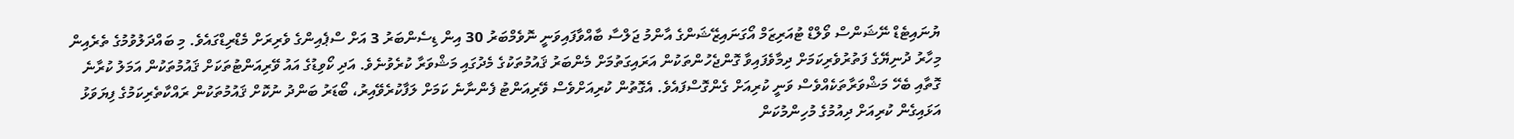ޔުނައިޓެޑް ނޭޝަންސް ވޯލްޑް ޓުއަރިޒަމް އޯގަނައިޒޭޝަންގެ އާންމު ޖަލްސާ ބާއްވާފައިވަނީ ނޮވެމްބަރު 30 އިން ޑިސެންބަރު 3 އަށް ސްޕެއިންގެ ވެރިރަށް މެޑްރިޑްގައެވެ. މި ބައްދަލުވުމުގެ ތެރެއިން މިހާރު ދުނިޔޭގެ ފަތުރުވެރިކަމަށް ދިމާވެފައިވާ ގޮންޖެހުންތަކުން އަރައިގަތުމަށް މެންބަރު ޤައުމުތަކުގެ މެދުގައި މަޝްވަރާ ކުރެވުނެވެ. އަދި ކޯވިޑުގެ އައު ވޭރިއަންޓުތަކަށް ޤައުމުތަކުން އަމަލު ކުރާނެ ގޮތާއި ބެހޭ މަޝްވަރާތަކެއްވެސް ވަނީ ކުރިއަށް ގެންގޮސްފައެވެ. އެގޮތުން ކުރިއަށްވެސް ވޭރިއަންޓު ފެންނާނެ ކަމަށް ލަފާކުރެވޭއިރު، ބޯޑަރު ބަންދު ނުކޮށް ޤައުމުތަކުން ރައްކާތެރިކަމުގެ ފިޔަވަޅު އަޅައިގެން ކުރިއަށް ދިއުމުގެ މުހިންމުކަން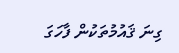ގިނަ ޤައުމުތަކުން ފާހަގަ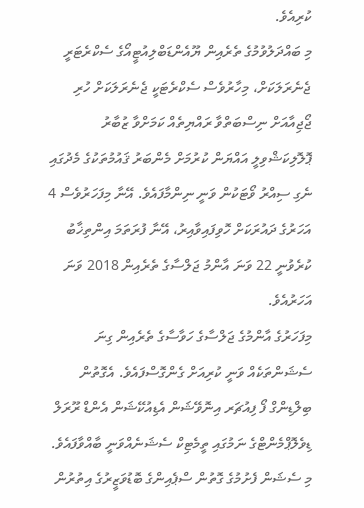ކުރިއެވެ.
މި ބައްދަލުވުމުގެ ތެރެއިން ޔޫއެންޑަބްލިއުޓީއޯގެ ސެކްރެޓަރީ ޖެނެރަލަކަށް، މިހާރުވެސް ސެކްރެޓަކީ ޖެނެރަލަކަށް ހުރި ޖޯޖިއާއަށް ނިސްބަތްވާ ރައްޔިތެއް ކަމަށްވާ ޒުބާރު ޕޮލޮލިކަޝްވިލީ އައްޔަން ކުރުމަށް މެންބަރު ޤައުމުތަކުގެ މެދުގައި ނެގި ސިއްރު ވޯޓަކުން ވަނީ ނިންމާފައެވެ. އޭނާ މިފަހަރުވެސް 4 އަހަރުގެ ދައުރަކަށް ހޮވިފައިވާއިރު، އޭނާ ފުރަތަމަ އިންތިޚާބު ކުރެވުނީ 22 ވަނަ އާންމު ޖަލްސާގެ ތެރެއިން 2018 ވަނަ އަހަރުއެވެ.
މިފަހަރުގެ އާންމުގެ ޖަލްސާގެ ހަވާސާގެ ތެރެއިން ގިނަ ސެޝަންތަކެއް ވަނީ ކުރިއަށް ގެންގޮސްފައެވެ. އެގޮތުން ބިލްޑިންގް ފޯ ފިއުޗަރ އިނޮވޭޝަން އެޑިއުކޭޝަން އެންޑް ރޫރަލް ޑިވެލޮޕްމެންޓްގެ ނަމުގައި ތީމެޓިކް ސެޝަނެއްވަނީ ބާއްވާފައެވެ. މި ސެޝަން ފެށުމުގެ ގޮތުން ސްޕެއިންގެ ބޮޑުވަޒީރުގެ އިތުރުން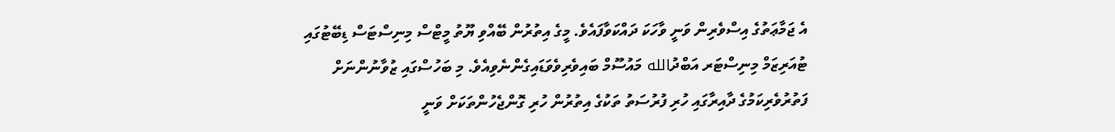އެ ޖަމާޢަތުގެ އިސްވެރިން ވަނީ ވާހަކަ ދައްކަވާފައެވެ. މީގެ އިތުރުން ބޭއްވި ޔޫތު މީޓްސް މިނިސްޓަސް ޑިބޭޓުގައި ޓުއަރިޒަމް މިނިސްޓަރ އަބްދުالله މައުސޫމް ބައިވެރިވެވަޑައިގެންނެވިއެވެ. މި ބަހުސްގައި ޒުވާނުންނަށް ފަތުރުވެރިކަމުގެ ދާއިރާގައި ހުރި ފުރުސަތު ތަކުގެ އިތުރުން ހުރި ގޮންޖެހުންތަކަށް ވަނީ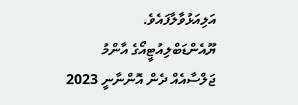އަލިއަޅުވާލާފައެވެ.
ޔޫއެންޑަބްލިއުޓީއޯގެ އާންމު ޖަލްސާއެއް ދެން އޮންނާނީ 2023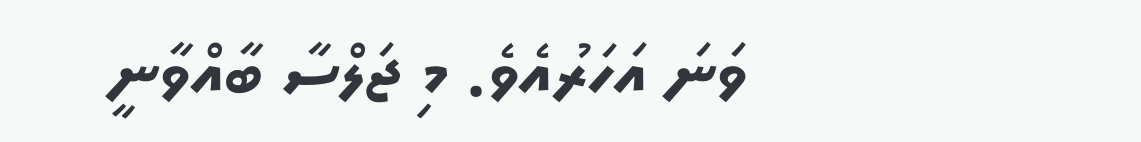ވަނަ އަހަރުއެވެ. މި ޖަލްސާ ބާއްވާނީ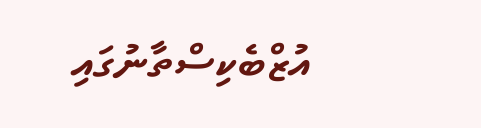އުޒްބެކިސްތާނުގައި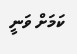ކަމަށް ވަނީ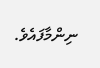ނިންމާފައެވެ.